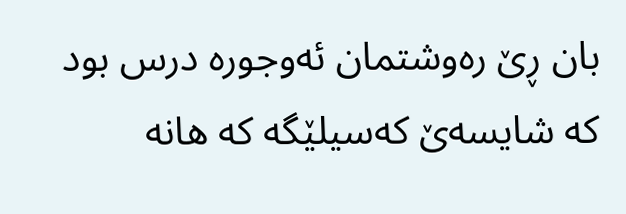بان ڕێ رەوشتمان ئەوجورە درس بود که شایسەێ کەسیلێگه که هانه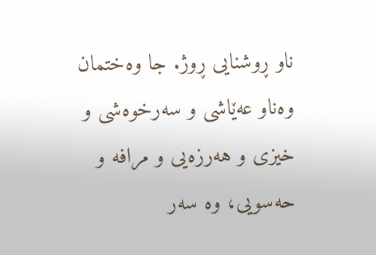ناو ڕوشنایی ڕوژ. جا وەختمان وەناو عەێاشی و سەرخوەشی و خیزی و هەرزەیی و مرافه و حەسویی، وه سەر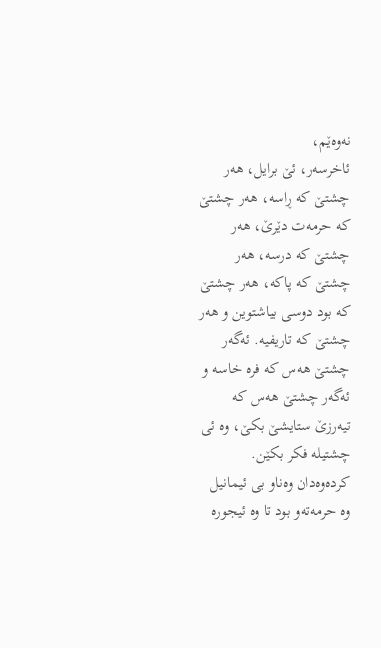نەوەێم،
ئاخرسەر، ئێ برایل، هەر چشتێ که ڕاسه، هەر چشتێ که حرمەت دێرێ، هەر چشتێ که درسه، هەر چشتێ که پاکه، هەر چشتێ که بود دوسی بیاشتوین و هەر چشتێ که تاریفیه. ئەگەر چشتێ هەس که فره خاسه و ئەگەر چشتێ هەس که تیەرزێ ستایشێ بکێ، وه ئی چشتیله فکر بکێن.
کردەوەدان وەناو بی ئیمانیل وه حرمەتەو بود تا وه ئیجوره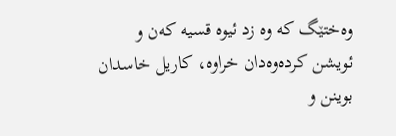وەختێگ که وه زد ئیوه قسیه کەن و ئویشن کردەوەدان خراوه، کاریل خاسدان بوینن و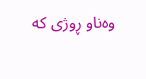وەناو ڕوژی که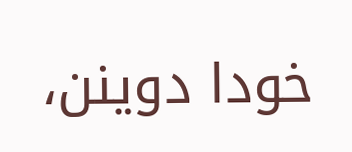خودا دوینن،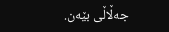جەڵاڵی بێەن.